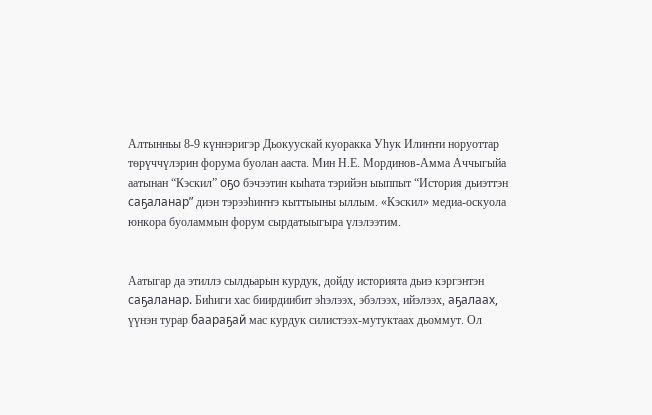Алтынньы 8-9 күннэригэр Дьокуускай куоракка Уһук Илиҥҥи норуоттар төрүччүлэрин форума буолан ааста. Мин Н.Е. Мординов-Амма Аччыгыйа аатынан “Кэскил” оҕо бэчээтин кыһата тэрийэн ыыппыт “История дьиэттэн саҕаланар” диэн тэрээһиҥҥэ кыттыыны ыллым. «Кэскил» медиа-оскуола юнкора буоламмын форум сырдатыыгыра үлэлээтим.


Аатыгар да этиллэ сылдьарын курдук, дойду историята дьиэ кэргэнтэн саҕаланар. Биһиги хас биирдиибит эһэлээх, эбэлээх, ийэлээх, аҕалаах, үүнэн турар баараҕай мас курдук силистээх-мутуктаах дьоммут. Ол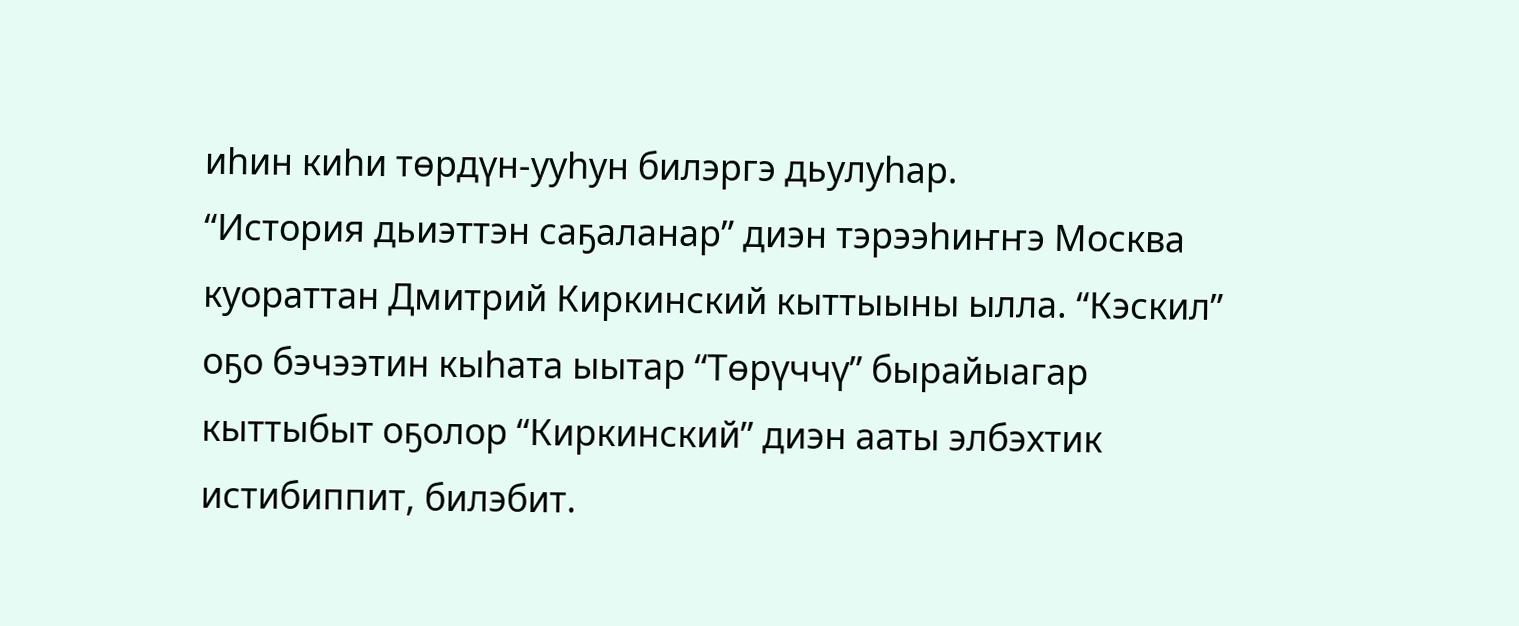иһин киһи төрдүн-ууһун билэргэ дьулуһар.
“История дьиэттэн саҕаланар” диэн тэрээһиҥҥэ Москва куораттан Дмитрий Киркинский кыттыыны ылла. “Кэскил” оҕо бэчээтин кыһата ыытар “Төрүччү” бырайыагар кыттыбыт оҕолор “Киркинский” диэн ааты элбэхтик истибиппит, билэбит.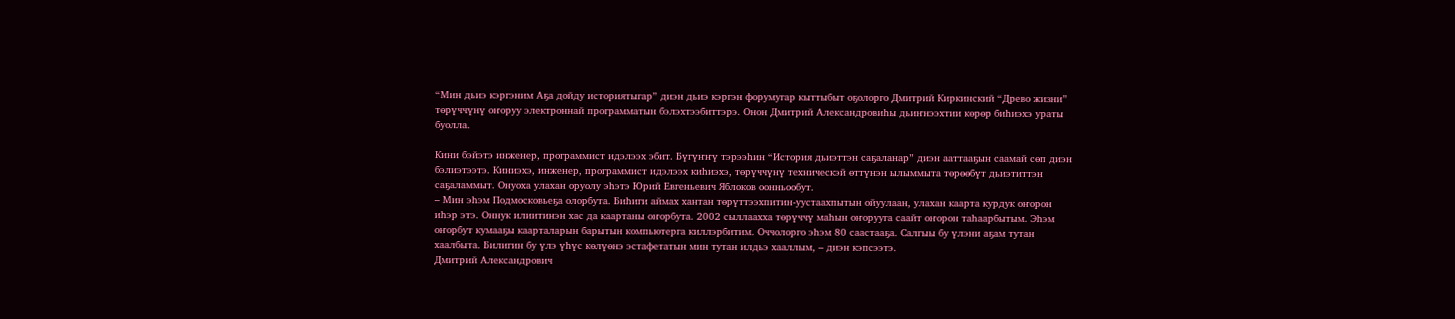“Мин дьиэ кэргэним Аҕа дойду историятыгар” диэн дьиэ кэргэн форумугар кыттыбыт оҕолорго Дмитрий Киркинский “Древо жизни” төрүччүнү оҥоруу электроннай программатын бэлэхтээбиттэрэ. Онон Дмитрий Александровиһы дьиҥнээхтии көрөр биһиэхэ ураты буолла.

Кини бэйэтэ инженер, программист идэлээх эбит. Бүгүҥҥү тэрээһин “История дьиэттэн саҕаланар” диэн ааттааҕын саамай сөп диэн бэлиэтээтэ. Киниэхэ, инженер, программист идэлээх киһиэхэ, төрүччүнү техническэй өттүнэн ылыммыта төрөөбүт дьиэтиттэн саҕаламмыт. Онуоха улахан оруолу эһэтэ Юрий Евгеньевич Яблоков оонньообут.
– Мин эһэм Подмосковьеҕа олорбута. Биһиги аймах хантан төрүттээхпитин-уустаахпытын ойуулаан, улахан каарта курдук оҥорон иһэр этэ. Оннук илиитинэн хас да каартаны оҥорбута. 2002 сыллаахха төрүччү маһын оҥорууга саайт оҥорон таһаарбытым. Эһэм оҥорбут кумааҕы каарталарын барытын компьютерга киллэрбитим. Оччолорго эһэм 80 саастааҕа. Салгыы бу үлэни аҕам тутан хаалбыта. Билигин бу үлэ үһүс көлүөнэ эстафетатын мин тутан илдьэ хааллым, – диэн кэпсээтэ.
Дмитрий Александрович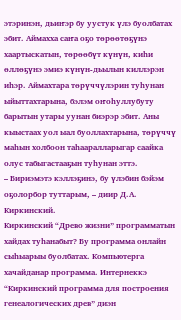этэринэн, дьиҥэр бу уустук үлэ буолбатах эбит. Аймахха саҥа оҕо төрөөтөҕүнэ хаартыскатын, төрөөбүт күнүн, киһи өллөҕүнэ эмиэ күнүн-дьылын киллэрэн иһэр. Аймахтара төрүччүлэрин туһунан ыйыттахтарына, бэлэм оҥоһуллубуту барытын утары уунан биэрэр эбит. Аны кыыстаах уол ыал буоллахтарына, төрүччү маһын холбоон таһааралларыгар саайка олус табыгастааҕын туһунан эттэ.
– Бириэмэтэ кэллэҕинэ, бу үлэбин бэйэм оҕолорбор туттарым, – диир Д.А. Киркинский.
Киркинский “Древо жизни” программатын хайдах туһанабыт? Бу программа онлайн сыһыарыы буолбатах. Компьютерга хачайданар программа. Интернеккэ “Киркинский программа для построения генеалогических древ” диэн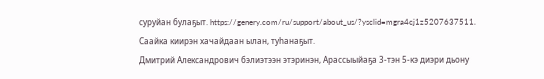суруйан булаҕыт. https://genery.com/ru/support/about_us/?ysclid=mgra4cj1z5207637511. Саайка киирэн хачайдаан ылан, туһанаҕыт.
Дмитрий Александрович бэлиэтээн этэринэн, Арассыыйаҕа 3-тэн 5-кэ диэри дьону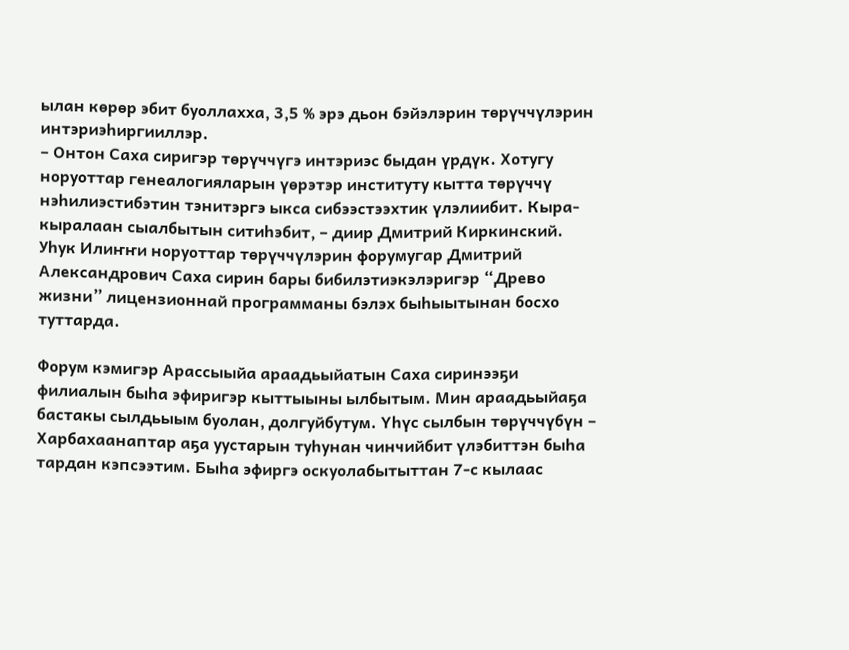ылан көрөр эбит буоллахха, 3,5 % эрэ дьон бэйэлэрин төрүччүлэрин интэриэһиргииллэр.
– Онтон Саха сиригэр төрүччүгэ интэриэс быдан үрдүк. Хотугу норуоттар генеалогияларын үөрэтэр институту кытта төрүччү нэһилиэстибэтин тэнитэргэ ыкса сибээстээхтик үлэлиибит. Кыра-кыралаан сыалбытын ситиһэбит, – диир Дмитрий Киркинский.
Уһук Илиҥҥи норуоттар төрүччүлэрин форумугар Дмитрий Александрович Саха сирин бары бибилэтиэкэлэригэр “Древо жизни” лицензионнай программаны бэлэх быһыытынан босхо туттарда.

Форум кэмигэр Арассыыйа араадьыйатын Саха сиринээҕи филиалын быһа эфиригэр кыттыыны ылбытым. Мин араадьыйаҕа бастакы сылдьыым буолан, долгуйбутум. Үһүс сылбын төрүччүбүн – Харбахаанаптар аҕа уустарын туһунан чинчийбит үлэбиттэн быһа тардан кэпсээтим. Быһа эфиргэ оскуолабытыттан 7-с кылаас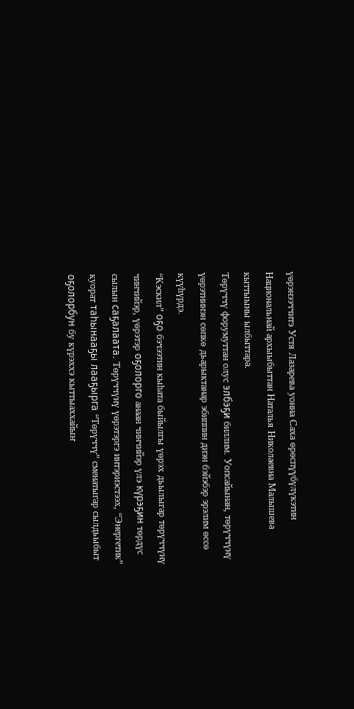үөрэнээччитэ Устя Лазарева уонна Саха өрөспүүбүлүкэтин Национальнай архыыбыттан Наталья Николаевна Малышева кыттыыны ылбыттара.
Төрүччү форумуттан олус элбэҕи биллим. Уопсайынан, төрүччүнү үөрэтиинэн сөпкө дьарыктанар эбиппин диэн бэйэбэр эрэлим өссө күүһүрдэ.
“Кэскил” оҕо бэчээтин кыһата быйылгы үөрэх дьылыгар төрүччүнү чинчийэр, үөрэтэр оҕолорго анаан чинчийэр үлэ күрэҕин төрдүс сылын саҕалаата. Төрүччүнү үөрэтэргэ интэриэстээх, “Энергетик” куорат таһынааҕы лааҕырга “Төрүччү” сменатыгар сылдьыбыт оҕолорбун бу күрэххэ кыттыаххайыҥ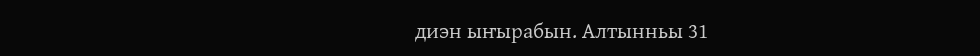диэн ыҥырабын. Алтынньы 31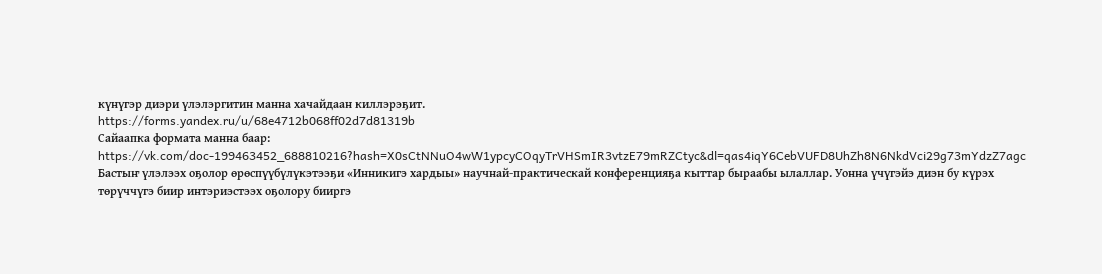күнүгэр диэри үлэлэргитин манна хачайдаан киллэрэҕит.
https://forms.yandex.ru/u/68e4712b068ff02d7d81319b
Сайаапка формата манна баар: https://vk.com/doc-199463452_688810216?hash=X0sCtNNuO4wW1ypcyCOqyTrVHSmIR3vtzE79mRZCtyc&dl=qas4iqY6CebVUFD8UhZh8N6NkdVci29g73mYdzZ7agc
Бастыҥ үлэлээх оҕолор өрөспүүбүлүкэтээҕи «Инникигэ хардыы» научнай-практическай конференцияҕа кыттар быраабы ылаллар. Уонна үчүгэйэ диэн бу күрэх төрүччүгэ биир интэриэстээх оҕолору бииргэ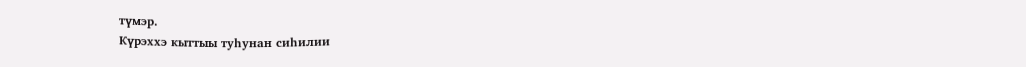түмэр.
Күрэххэ кыттыы туһунан сиһилии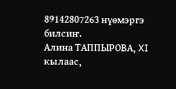89142807263 нүөмэргэ билсиҥ.
Алина ТАППЫРОВА, XI кылаас,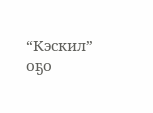“Кэскил” оҕо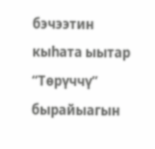бэчээтин кыһата ыытар
“Төрүччү” бырайыагын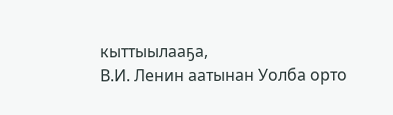кыттыылааҕа,
В.И. Ленин аатынан Уолба орто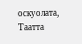оскуолата, Таатта